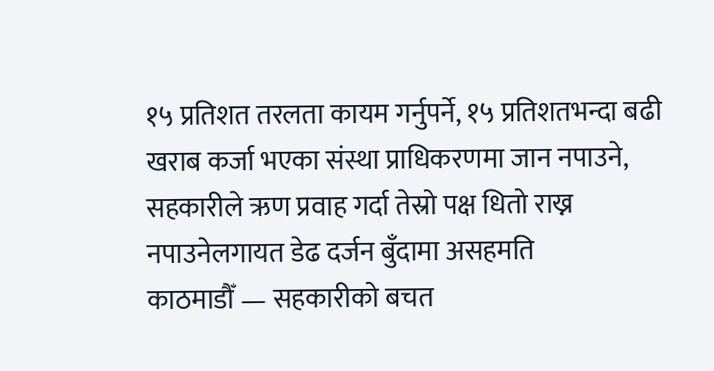१५ प्रतिशत तरलता कायम गर्नुपर्ने, १५ प्रतिशतभन्दा बढी खराब कर्जा भएका संस्था प्राधिकरणमा जान नपाउने, सहकारीले ऋण प्रवाह गर्दा तेस्रो पक्ष धितो राख्न नपाउनेलगायत डेढ दर्जन बुँदामा असहमति
काठमाडौँ — सहकारीको बचत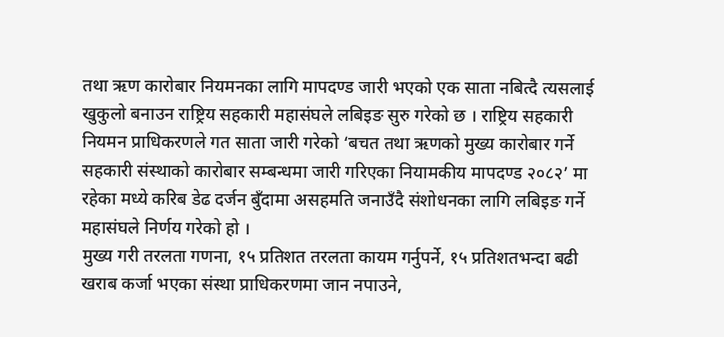तथा ऋण कारोबार नियमनका लागि मापदण्ड जारी भएको एक साता नबित्दै त्यसलाई खुकुलो बनाउन राष्ट्रिय सहकारी महासंघले लबिइङ सुरु गरेको छ । राष्ट्रिय सहकारी नियमन प्राधिकरणले गत साता जारी गरेको ‘बचत तथा ऋणको मुख्य कारोबार गर्ने सहकारी संस्थाको कारोबार सम्बन्धमा जारी गरिएका नियामकीय मापदण्ड २०८२’ मा रहेका मध्ये करिब डेढ दर्जन बुँदामा असहमति जनाउँदै संशोधनका लागि लबिइङ गर्ने महासंघले निर्णय गरेको हो ।
मुख्य गरी तरलता गणना, १५ प्रतिशत तरलता कायम गर्नुपर्ने, १५ प्रतिशतभन्दा बढी खराब कर्जा भएका संस्था प्राधिकरणमा जान नपाउने,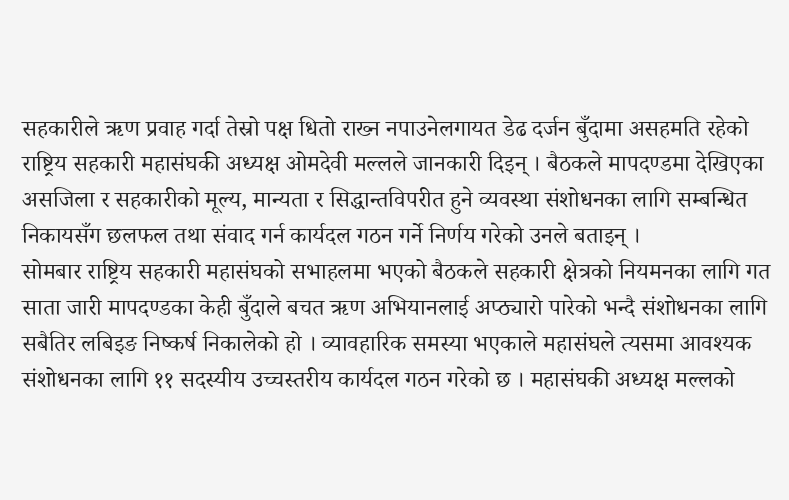सहकारीले ऋण प्रवाह गर्दा तेस्रो पक्ष धितो राख्न नपाउनेलगायत डेढ दर्जन बुँदामा असहमति रहेको राष्ट्रिय सहकारी महासंघकी अध्यक्ष ओमदेवी मल्लले जानकारी दिइन् । बैठकले मापदण्डमा देखिएका असजिला र सहकारीको मूल्य, मान्यता र सिद्धान्तविपरीत हुने व्यवस्था संशोधनका लागि सम्बन्धित निकायसँग छलफल तथा संवाद गर्न कार्यदल गठन गर्ने निर्णय गरेको उनले बताइन् ।
सोमबार राष्ट्रिय सहकारी महासंघको सभाहलमा भएको बैठकले सहकारी क्षेत्रको नियमनका लागि गत साता जारी मापदण्डका केही बुँदाले बचत ऋण अभियानलाई अप्ठ्यारो पारेको भन्दै संशोधनका लागि सबैतिर लबिइङ निष्कर्ष निकालेको हो । व्यावहारिक समस्या भएकाले महासंघले त्यसमा आवश्यक संशोधनका लागि ११ सदस्यीय उच्चस्तरीय कार्यदल गठन गरेको छ । महासंघकी अध्यक्ष मल्लको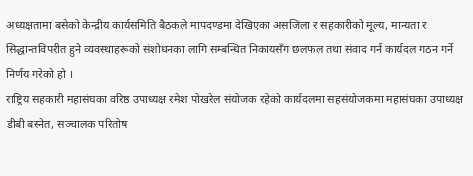अध्यक्षतामा बसेको केन्द्रीय कार्यसमिति बैठकले मापदण्डमा देखिएका असजिला र सहकारीको मूल्य, मान्यता र सिद्धान्तविपरीत हुने व्यवस्थाहरूको संशोधनका लागि सम्बन्धित निकायसँग छलफल तथा संवाद गर्न कार्यदल गठन गर्ने निर्णय गरेको हो ।
राष्ट्रिय सहकारी महासंघका वरिष्ठ उपाध्यक्ष रमेश पोखरेल संयोजक रहेको कार्यदलमा सहसंयोजकमा महासंघका उपाध्यक्ष डीबी बस्नेत, सञ्चालक परितोष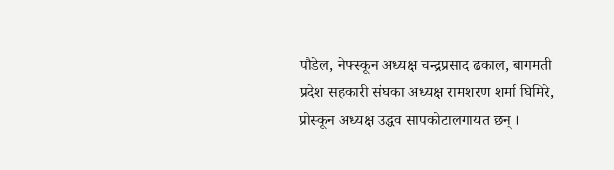पौडेल, नेफ्स्कून अध्यक्ष चन्द्रप्रसाद ढकाल, बागमती प्रदेश सहकारी संघका अध्यक्ष रामशरण शर्मा घिमिरे, प्रोस्कून अध्यक्ष उद्धव सापकोटालगायत छन् ।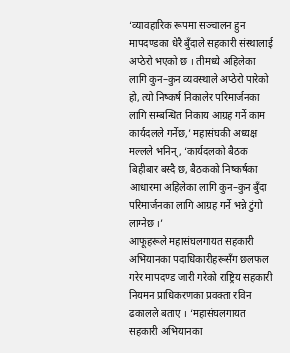‘व्यावहारिक रूपमा सञ्चालन हुन मापदण्डका धेरै बुँदाले सहकारी संस्थालाई अप्ठेरो भएको छ । तीमध्ये अहिलेका लागि कुन–कुन व्यवस्थाले अप्ठेरो पारेको हो, त्यो निष्कर्ष निकालेर परिमार्जनका लागि सम्बन्धित निकाय आग्रह गर्ने काम कार्यदलले गर्नेछ,’ महासंघकी अध्यक्ष मल्लले भनिन्, ‘कार्यदलको बैठक बिहीबार बस्दै छ, बैठकको निष्कर्षका आधारमा अहिलेका लागि कुन–कुन बुँदा परिमार्जनका लागि आग्रह गर्ने भन्ने टुंगो लाग्नेछ ।’
आफूहरूले महासंघलगायत सहकारी अभियानका पदाधिकारीहरूसँग छलफल गरेर मापदण्ड जारी गरेको राष्ट्रिय सहकारी नियमन प्राधिकरणका प्रवक्ता रविन ढकालले बताए । ‘महासंघलगायत सहकारी अभियानका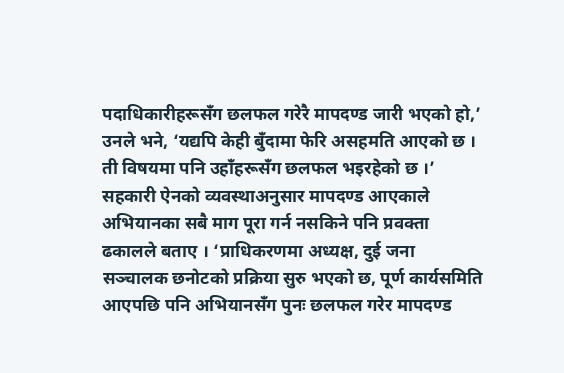पदाधिकारीहरूसँग छलफल गरेरै मापदण्ड जारी भएको हो,’ उनले भने, ‘यद्यपि केही बुँदामा फेरि असहमति आएको छ । ती विषयमा पनि उहाँहरूसँग छलफल भइरहेको छ ।’ सहकारी ऐनको व्यवस्थाअनुसार मापदण्ड आएकाले अभियानका सबै माग पूरा गर्न नसकिने पनि प्रवक्ता ढकालले बताए । ‘प्राधिकरणमा अध्यक्ष, दुई जना सञ्चालक छनोटको प्रक्रिया सुरु भएको छ, पूर्ण कार्यसमिति आएपछि पनि अभियानसँग पुनः छलफल गरेर मापदण्ड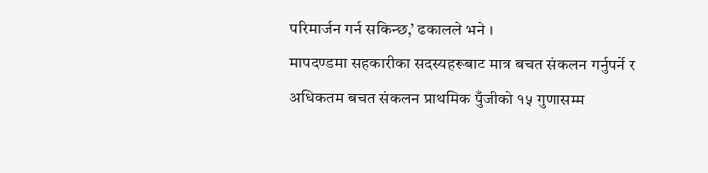परिमार्जन गर्न सकिन्छ,’ ढकालले भने ।
मापदण्डमा सहकारीका सदस्यहरूबाट मात्र बचत संकलन गर्नुपर्ने र अधिकतम बचत संकलन प्राथमिक पुँजीको १५ गुणासम्म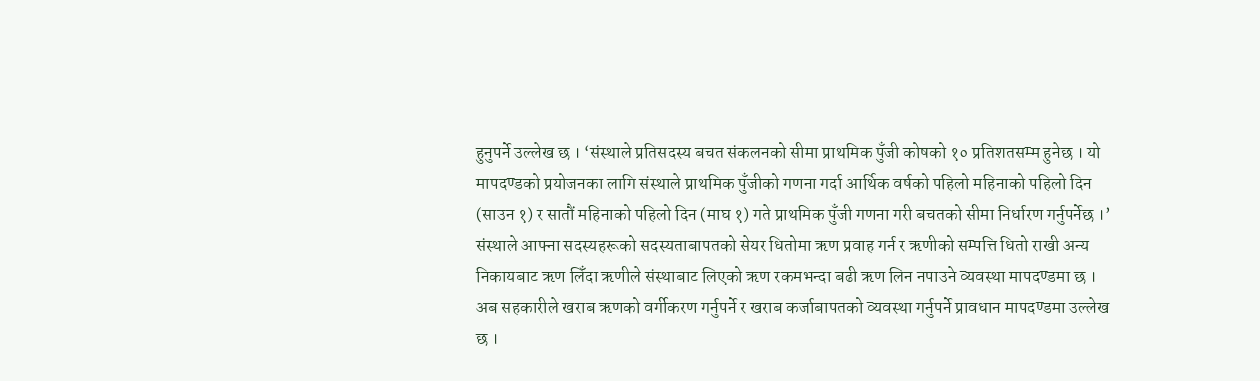हुनुपर्ने उल्लेख छ । ‘संस्थाले प्रतिसदस्य बचत संकलनको सीमा प्राथमिक पुँजी कोषको १० प्रतिशतसम्म हुनेछ । यो मापदण्डको प्रयोजनका लागि संस्थाले प्राथमिक पुँजीको गणना गर्दा आर्थिक वर्षको पहिलो महिनाको पहिलो दिन (साउन १) र सातौं महिनाको पहिलो दिन (माघ १) गते प्राथमिक पुँजी गणना गरी बचतको सीमा निर्धारण गर्नुपर्नेछ ।’
संस्थाले आफ्ना सदस्यहरूको सदस्यताबापतको सेयर धितोमा ऋण प्रवाह गर्न र ऋणीको सम्पत्ति धितो राखी अन्य निकायबाट ऋण लिँदा ऋणीले संस्थाबाट लिएको ऋण रकमभन्दा बढी ऋण लिन नपाउने व्यवस्था मापदण्डमा छ । अब सहकारीले खराब ऋणको वर्गीकरण गर्नुपर्ने र खराब कर्जाबापतको व्यवस्था गर्नुपर्ने प्रावधान मापदण्डमा उल्लेख छ ।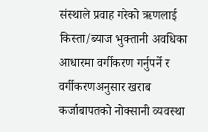संस्थाले प्रवाह गरेको ऋणलाई किस्ता/ब्याज भुक्तानी अवधिका आधारमा वर्गीकरण गर्नुपर्ने र वर्गीकरणअनुसार खराब कर्जाबापतको नोक्सानी व्यवस्था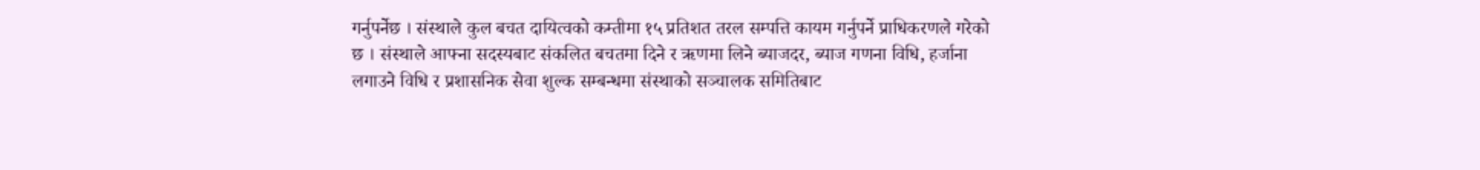गर्नुपर्नेछ । संस्थाले कुल बचत दायित्वको कम्तीमा १५ प्रतिशत तरल सम्पत्ति कायम गर्नुपर्ने प्राधिकरणले गरेको छ । संस्थाले आफ्ना सदस्यबाट संकलित बचतमा दिने र ऋणमा लिने ब्याजदर, ब्याज गणना विधि, हर्जाना लगाउने विधि र प्रशासनिक सेवा शुल्क सम्बन्धमा संस्थाको सञ्चालक समितिबाट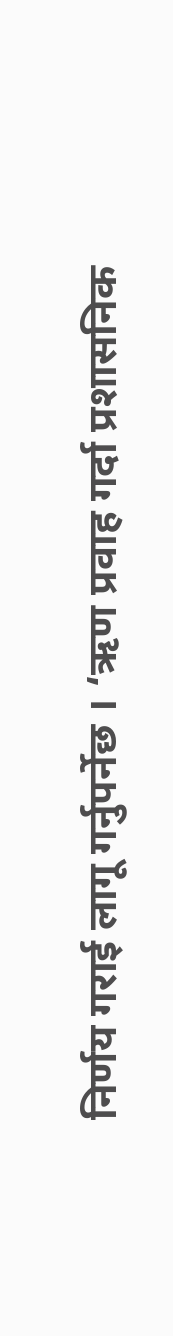निर्णय गराई लागू गर्नुपर्नेछ । ‘ऋण प्रवाह गर्दा प्रशासनिक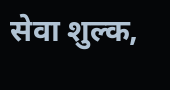सेवा शुल्क,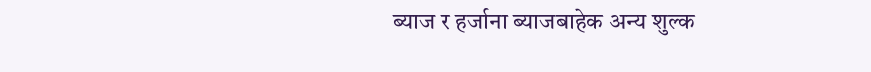ब्याज र हर्जाना ब्याजबाहेक अन्य शुल्क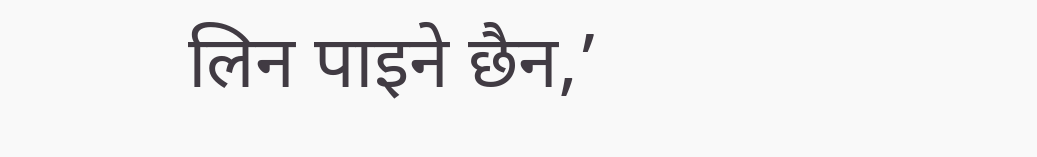लिन पाइने छैन,’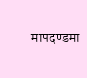मापदण्डमा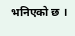भनिएको छ ।